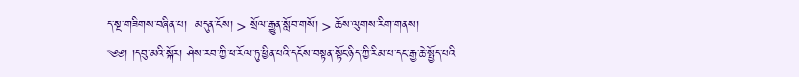ད་སྔ་གཟིགས་བཞིན་པ།  མདུན་ངོས། > སྲོལ་རྒྱུན་སློབ་གསོ། > ཆོས་ལུགས་རིག་གནས།
༄༅། །དབུ་མའི་སྐོར། ཤེས་རབ་ཀྱི་ཕ་རོལ་ཏུ་ཕྱིན་པའི་དངོས་བསྟན་སྟོང་ཉིད་ཀྱི་རིམ་པ་དང་རྒྱ་ཆེ་སྤྱོད་པའི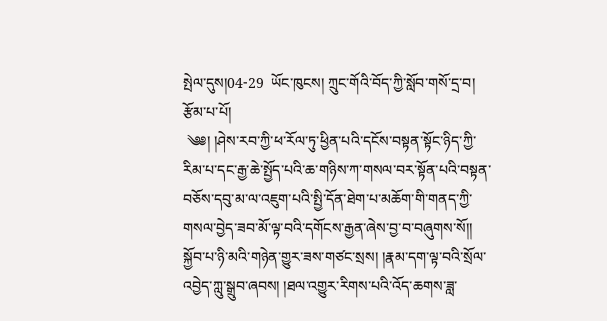སྤེལ་དུས།04-29  ཡོང་ཁུངས། ཀྲུང་གོའི་བོད་ཀྱི་སློབ་གསོ་དྲ་བ།  རྩོམ་པ་པོ།
 ༄༅། །ཤེས་རབ་ཀྱི་ཕ་རོལ་ཏུ་ཕྱིན་པའི་དངོས་བསྟན་སྟོང་ཉིད་ཀྱི་རིམ་པ་དང་རྒྱ་ཆེ་སྤྱོད་པའི་ཆ་གཉིས་ཀ་གསལ་བར་སྟོན་པའི་བསྟན་བཅོས་དབུ་མ་ལ་འཇུག་པའི་སྤྱི་དོན་ཐེག་པ་མཆོག་གི་གནད་ཀྱི་གསལ་བྱེད་ཟབ་མོ་ལྟ་བའི་དགོངས་རྒྱན་ཞེས་བྱ་བ་བཞུགས་སོ།། སྐྱོབ་པ་ཉི་མའི་གཉེན་གྱུར་ཟས་གཙང་སྲས། །རྣམ་དག་ལྟ་བའི་སྲོལ་འབྱེད་ཀླུ་སྒྲུབ་ཞབས། །ཐལ་འགྱུར་རིགས་པའི་འོད་ཆགས་ཟླ་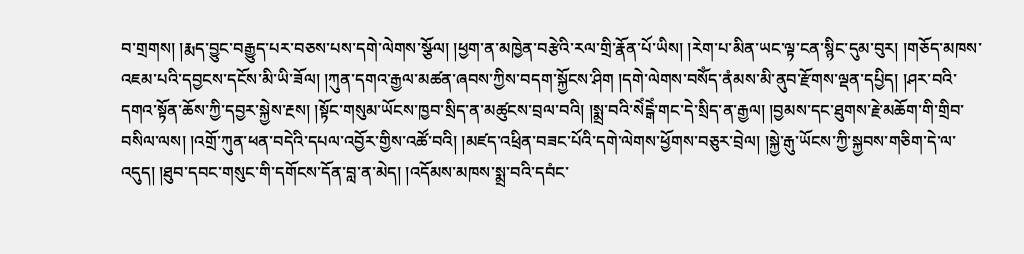བ་གྲགས། །རྨད་བྱུང་བརྒྱུད་པར་བཅས་པས་དགེ་ལེགས་སྩོལ། །ཕྱག་ན་མཁྱེན་བརྩེའི་རལ་གྲི་རྣོན་པོ་ཡིས། །རེག་པ་མིན་ཡང་ལྟ་ངན་སྙིང་དུམ་བུར། །གཅོད་མཁས་འཇམ་པའི་དབྱངས་དངོས་མི་ཡི་ཟོལ། །ཀུན་དགའ་རྒྱལ་མཚན་ཞབས་ཀྱིས་བདག་སྐྱོངས་ཤིག །དགེ་ལེགས་བསོཾད་ནཾམས་མི་ནུབ་རྫོགས་ལྡན་དཔྱིད། །ཤར་བའི་དགའ་སྟོན་ཆོས་ཀྱི་དབྱར་སྐྱེས་རྔས། །སྟོང་གསུམ་ཡོངས་ཁྱབ་སྲིད་ན་མཚུངས་བྲལ་བའི། །སྨྲ་བའི་སེཾངྒེཾ་གང་དེ་སྲིད་ན་རྒྱལ། །བྱམས་དང་ཐུགས་རྗེ་མཆོག་གི་གྲིབ་བསིལ་ལས། །འགྲོ་ཀུན་ཕན་བདེའི་དཔལ་འབྱོར་གྱིས་འཚོ་བའི། །མཛད་འཕྲིན་བཟང་པོའི་དགེ་ལེགས་ཕྱོགས་བཅུར་བྲེལ། །སྐྱེ་རྒུ་ཡོངས་ཀྱི་སྐྱབས་གཅིག་དེ་ལ་འདུད། །ཐུབ་དབང་གསུང་གི་དགོངས་དོན་བླ་ན་མེད། །འདོམས་མཁས་སྨྲ་བའི་དབཾང་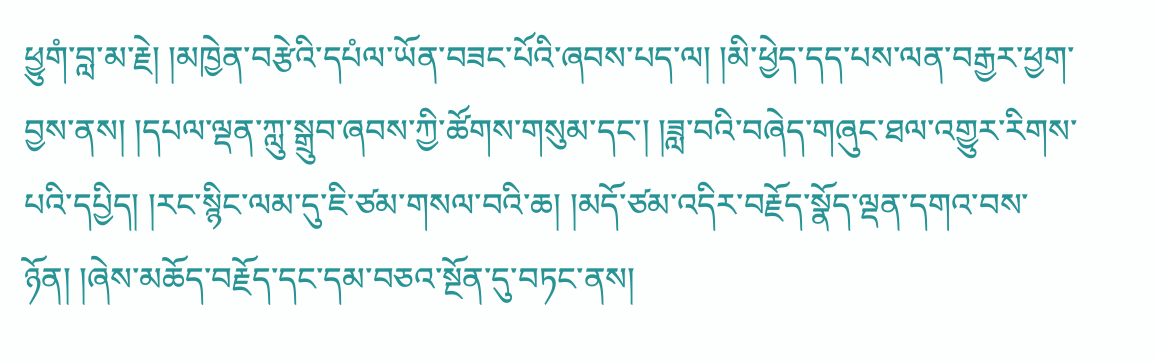ཕྱུགཾ་བླ་མ་རྗེ། །མཁྱེན་བརྩེའི་དཔཾལ་ཡོན་བཟང་པོའི་ཞབས་པད་ལ། །མི་ཕྱེད་དད་པས་ལན་བརྒྱར་ཕྱག་བྱས་ནས། །དཔལ་ལྡན་ཀླུ་སྒྲུབ་ཞབས་ཀྱི་ཚོགས་གསུམ་དང་། །ཟླ་བའི་བཞེད་གཞུང་ཐལ་འགྱུར་རིགས་པའི་དཔྱིད། །རང་སྙིང་ལམ་དུ་ཇི་ཙམ་གསལ་བའི་ཆ། །མདོ་ཙམ་འདིར་བརྗོད་སྣོད་ལྡན་དགའ་བས་ཉོན། །ཞེས་མཆོད་བརྗོད་དང་དམ་བཅའ་སྔོན་དུ་བཏང་ནས།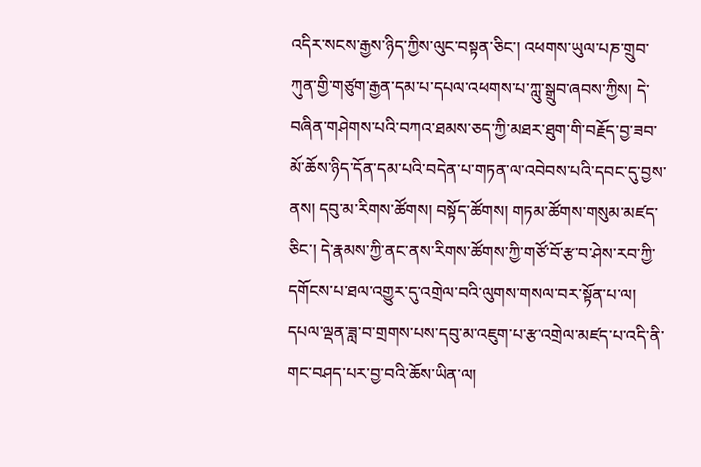འདིར་སངས་རྒྱས་ཉིད་ཀྱིས་ལུང་བསྟན་ཅིང་། འཕགས་ཡུལ་པཎ་གྲུབ་ཀུན་གྱི་གཙུག་རྒྱན་དམ་པ་དཔལ་འཕགས་པ་ཀླུ་སྒྲུབ་ཞབས་ཀྱིས། དེ་བཞིན་གཤེགས་པའི་བཀའ་ཐམས་ཅད་ཀྱི་མཐར་ཐུག་གི་བརྗོད་བྱ་ཟབ་མོ་ཆོས་ཉིད་དོན་དམ་པའི་བདེན་པ་གཏན་ལ་འབེབས་པའི་དབང་དུ་བྱས་ནས། དབུ་མ་རིགས་ཚོགས། བསྟོད་ཚོགས། གཏམ་ཚོགས་གསུམ་མཛད་ཅིང་། དེ་རྣམས་ཀྱི་ནང་ནས་རིགས་ཚོགས་ཀྱི་གཙོ་བོ་རྩ་བ་ཤེས་རབ་ཀྱི་དགོངས་པ་ཐལ་འགྱུར་དུ་འགྲེལ་བའི་ལུགས་གསལ་བར་སྟོན་པ་ལ། དཔལ་ལྡན་ཟླ་བ་གྲགས་པས་དབུ་མ་འཇུག་པ་རྩ་འགྲེལ་མཛད་པ་འདི་ནི་གང་བཤད་པར་བྱ་བའི་ཆོས་ཡིན་ལ།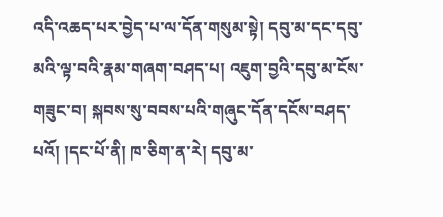འདི་འཆད་པར་བྱེད་པ་ལ་དོན་གསུམ་སྟེ། དབུ་མ་དང་དབུ་མའི་ལྟ་བའི་རྣམ་གཞག་བཤད་པ། འཇུག་བྱའི་དབུ་མ་ངོས་གཟུང་བ། སྐབས་སུ་བབས་པའི་གཞུང་དོན་དངོས་བཤད་པའོ། །དང་པོ་ནི། ཁ་ཅིག་ན་རེ། དབུ་མ་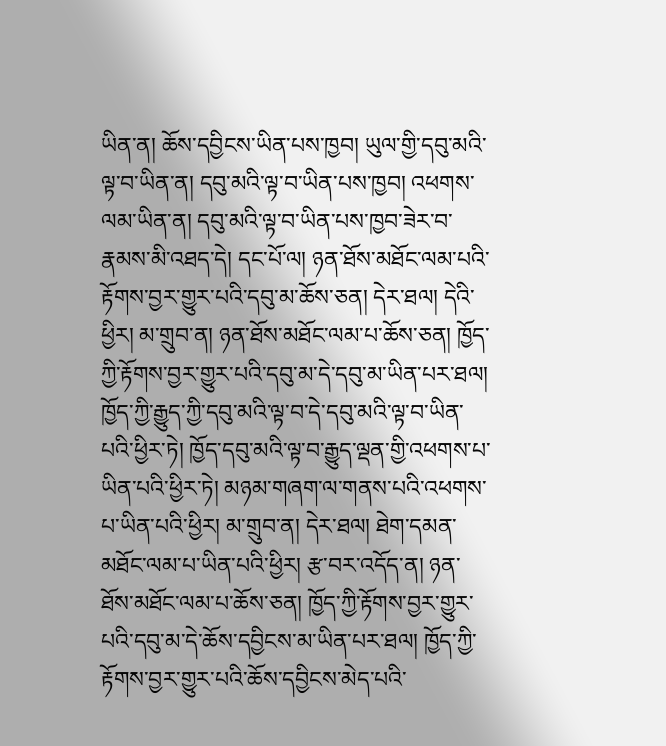ཡིན་ན། ཆོས་དབྱིངས་ཡིན་པས་ཁྱབ། ཡུལ་གྱི་དབུ་མའི་ལྟ་བ་ཡིན་ན། དབུ་མའི་ལྟ་བ་ཡིན་པས་ཁྱབ། འཕགས་ལམ་ཡིན་ན། དབུ་མའི་ལྟ་བ་ཡིན་པས་ཁྱབ་ཟེར་བ་རྣམས་མི་འཐད་དེ། དང་པོ་ལ། ཉན་ཐོས་མཐོང་ལམ་པའི་རྟོགས་བྱར་གྱུར་པའི་དབུ་མ་ཆོས་ཅན། དེར་ཐལ། དེའི་ཕྱིར། མ་གྲུབ་ན། ཉན་ཐོས་མཐོང་ལམ་པ་ཆོས་ཅན། ཁྱོད་ཀྱི་རྟོགས་བྱར་གྱུར་པའི་དབུ་མ་དེ་དབུ་མ་ཡིན་པར་ཐལ། ཁྱོད་ཀྱི་རྒྱུད་ཀྱི་དབུ་མའི་ལྟ་བ་དེ་དབུ་མའི་ལྟ་བ་ཡིན་པའི་ཕྱིར་ཏེ། ཁྱོད་དབུ་མའི་ལྟ་བ་རྒྱུད་ལྡན་གྱི་འཕགས་པ་ཡིན་པའི་ཕྱིར་ཏེ། མཉམ་གཞག་ལ་གནས་པའི་འཕགས་པ་ཡིན་པའི་ཕྱིར། མ་གྲུབ་ན། དེར་ཐལ། ཐེག་དམན་མཐོང་ལམ་པ་ཡིན་པའི་ཕྱིར། རྩ་བར་འདོད་ན། ཉན་ཐོས་མཐོང་ལམ་པ་ཆོས་ཅན། ཁྱོད་ཀྱི་རྟོགས་བྱར་གྱུར་པའི་དབུ་མ་དེ་ཆོས་དབྱིངས་མ་ཡིན་པར་ཐལ། ཁྱོད་ཀྱི་རྟོགས་བྱར་གྱུར་པའི་ཆོས་དབྱིངས་མེད་པའི་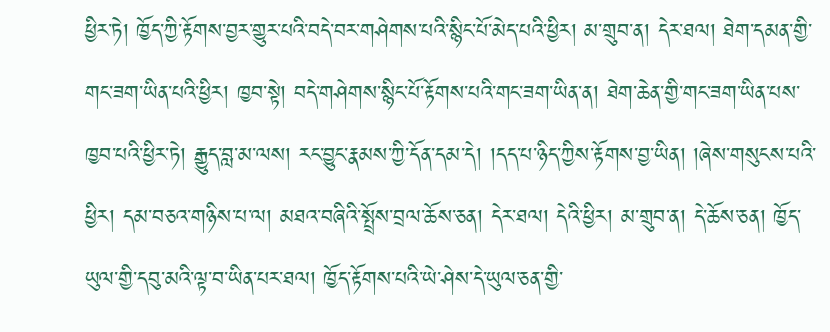ཕྱིར་ཏེ། ཁྱོད་ཀྱི་རྟོགས་བྱར་གྱུར་པའི་བདེ་བར་གཤེགས་པའི་སྙིང་པོ་མེད་པའི་ཕྱིར། མ་གྲུབ་ན། དེར་ཐལ། ཐེག་དམན་གྱི་གང་ཟག་ཡིན་པའི་ཕྱིར། ཁྱབ་སྟེ། བདེ་གཤེགས་སྙིང་པོ་རྟོགས་པའི་གང་ཟག་ཡིན་ན། ཐེག་ཆེན་གྱི་གང་ཟག་ཡིན་པས་ཁྱབ་པའི་ཕྱིར་ཏེ། རྒྱུད་བླ་མ་ལས། རང་བྱུང་རྣམས་ཀྱི་དོན་དམ་དེ། །དད་པ་ཉིད་ཀྱིས་རྟོགས་བྱ་ཡིན། །ཞེས་གསུངས་པའི་ཕྱིར། དམ་བཅའ་གཉིས་པ་ལ། མཐའ་བཞིའི་སྤྲོས་བྲལ་ཆོས་ཅན། དེར་ཐལ། དེའི་ཕྱིར། མ་གྲུབ་ན། དེ་ཆོས་ཅན། ཁྱོད་ཡུལ་གྱི་དབུ་མའི་ལྟ་བ་ཡིན་པར་ཐལ། ཁྱོད་རྟོགས་པའི་ཡེ་ཤེས་དེ་ཡུལ་ཅན་གྱི་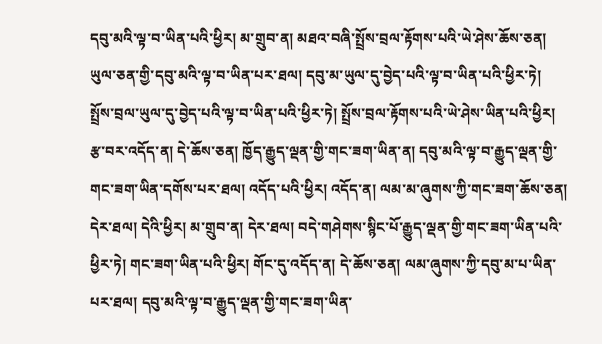དབུ་མའི་ལྟ་བ་ཡིན་པའི་ཕྱིར། མ་གྲུབ་ན། མཐའ་བཞི་སྤྲོས་བྲལ་རྟོགས་པའི་ཡེ་ཤེས་ཆོས་ཅན། ཡུལ་ཅན་གྱི་དབུ་མའི་ལྟ་བ་ཡིན་པར་ཐལ། དབུ་མ་ཡུལ་དུ་བྱེད་པའི་ལྟ་བ་ཡིན་པའི་ཕྱིར་ཏེ། སྤྲོས་བྲལ་ཡུལ་དུ་བྱེད་པའི་ལྟ་བ་ཡིན་པའི་ཕྱིར་ཏེ། སྤྲོས་བྲལ་རྟོགས་པའི་ཡེ་ཤེས་ཡིན་པའི་ཕྱིར། རྩ་བར་འདོད་ན། དེ་ཆོས་ཅན། ཁྱོད་རྒྱུད་ལྡན་གྱི་གང་ཟག་ཡིན་ན། དབུ་མའི་ལྟ་བ་རྒྱུད་ལྡན་གྱི་གང་ཟག་ཡིན་དགོས་པར་ཐལ། འདོད་པའི་ཕྱིར། འདོད་ན། ལམ་མ་ཞུགས་ཀྱི་གང་ཟག་ཆོས་ཅན། དེར་ཐལ། དེའི་ཕྱིར། མ་གྲུབ་ན། དེར་ཐལ། བདེ་གཤེགས་སྙིང་པོ་རྒྱུད་ལྡན་གྱི་གང་ཟག་ཡིན་པའི་ཕྱིར་ཏེ། གང་ཟག་ཡིན་པའི་ཕྱིར། གོང་དུ་འདོད་ན། དེ་ཆོས་ཅན། ལམ་ཞུགས་ཀྱི་དབུ་མ་པ་ཡིན་པར་ཐལ། དབུ་མའི་ལྟ་བ་རྒྱུད་ལྡན་གྱི་གང་ཟག་ཡིན་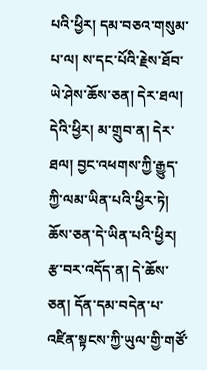པའི་ཕྱིར། དམ་བཅའ་གསུམ་པ་ལ། ས་དང་པོའི་རྗེས་ཐོབ་ཡེ་ཤེས་ཆོས་ཅན། དེར་ཐལ། དེའི་ཕྱིར། མ་གྲུབ་ན། དེར་ཐལ། བྱང་འཕགས་ཀྱི་རྒྱུད་ཀྱི་ལམ་ཡིན་པའི་ཕྱིར་ཏེ། ཆོས་ཅན་དེ་ཡིན་པའི་ཕྱིར། རྩ་བར་འདོད་ན། དེ་ཆོས་ཅན། དོན་དམ་བདེན་པ་འཛིན་སྟངས་ཀྱི་ཡུལ་གྱི་གཙོ་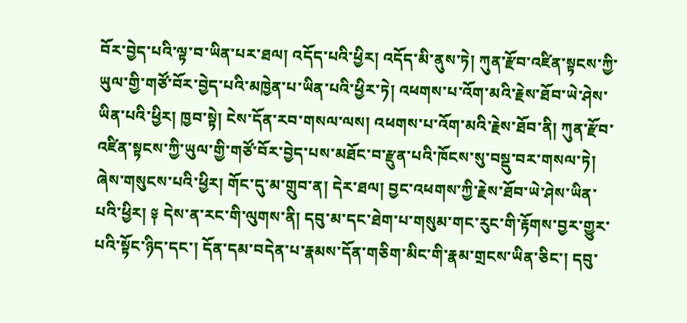བོར་བྱེད་པའི་ལྟ་བ་ཡིན་པར་ཐལ། འདོད་པའི་ཕྱིར། འདོད་མི་ནུས་ཏེ། ཀུན་རྫོབ་འཛིན་སྟངས་ཀྱི་ཡུལ་གྱི་གཙོ་བོར་བྱེད་པའི་མཁྱེན་པ་ཡིན་པའི་ཕྱིར་ཏེ། འཕགས་པ་འོག་མའི་རྗེས་ཐོབ་ཡེ་ཤེས་ཡིན་པའི་ཕྱིར། ཁྱབ་སྟེ། ངེས་དོན་རབ་གསལ་ལས། འཕགས་པ་འོག་མའི་རྗེས་ཐོབ་ནི། ཀུན་རྫོབ་འཛིན་སྟངས་ཀྱི་ཡུལ་གྱི་གཙོ་བོར་བྱེད་པས་མཐོང་བ་རྫུན་པའི་ཁོངས་སུ་བསྡུ་བར་གསལ་ཏེ། ཞེས་གསུངས་པའི་ཕྱིར། གོང་དུ་མ་གྲུབ་ན། དེར་ཐལ། བྱང་འཕགས་ཀྱི་རྗེས་ཐོབ་ཡེ་ཤེས་ཡིན་པའི་ཕྱིར། ༈ དེས་ན་རང་གི་ལུགས་ནི། དབུ་མ་དང་ཐེག་པ་གསུམ་གང་རུང་གི་རྟོགས་བྱར་གྱུར་པའི་སྟོང་ཉིད་དང་། དོན་དམ་བདེན་པ་རྣམས་དོན་གཅིག་མིང་གི་རྣམ་གྲངས་ཡིན་ཅིང་། དབུ་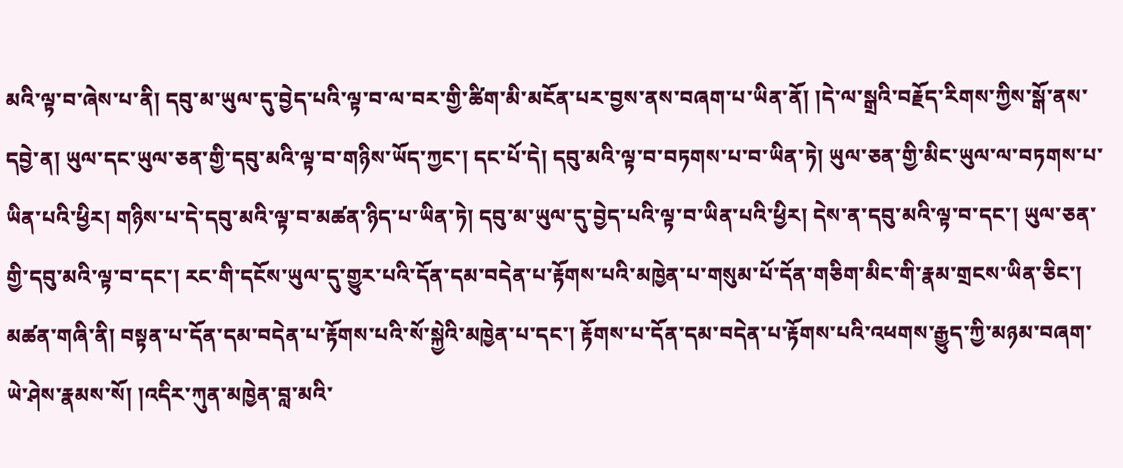མའི་ལྟ་བ་ཞེས་པ་ནི། དབུ་མ་ཡུལ་དུ་བྱེད་པའི་ལྟ་བ་ལ་བར་གྱི་ཚིག་མི་མངོན་པར་བྱས་ནས་བཞག་པ་ཡིན་ནོ། །དེ་ལ་སྒྲའི་བརྗོད་རིགས་ཀྱིས་སྒོ་ནས་དབྱེ་ན། ཡུལ་དང་ཡུལ་ཅན་གྱི་དབུ་མའི་ལྟ་བ་གཉིས་ཡོད་ཀྱང་། དང་པོ་དེ། དབུ་མའི་ལྟ་བ་བཏགས་པ་བ་ཡིན་ཏེ། ཡུལ་ཅན་གྱི་མིང་ཡུལ་ལ་བཏགས་པ་ཡིན་པའི་ཕྱིར། གཉིས་པ་དེ་དབུ་མའི་ལྟ་བ་མཚན་ཉིད་པ་ཡིན་ཏེ། དབུ་མ་ཡུལ་དུ་བྱེད་པའི་ལྟ་བ་ཡིན་པའི་ཕྱིར། དེས་ན་དབུ་མའི་ལྟ་བ་དང་། ཡུལ་ཅན་གྱི་དབུ་མའི་ལྟ་བ་དང་། རང་གི་དངོས་ཡུལ་དུ་གྱུར་པའི་དོན་དམ་བདེན་པ་རྟོགས་པའི་མཁྱེན་པ་གསུམ་པོ་དོན་གཅིག་མིང་གི་རྣམ་གྲངས་ཡིན་ཅིང་། མཚན་གཞི་ནི། བསྟན་པ་དོན་དམ་བདེན་པ་རྟོགས་པའི་སོ་སྐྱེའི་མཁྱེན་པ་དང་། རྟོགས་པ་དོན་དམ་བདེན་པ་རྟོགས་པའི་འཕགས་རྒྱུད་ཀྱི་མཉམ་བཞག་ཡེ་ཤེས་རྣམས་སོ། །འདིར་ཀུན་མཁྱེན་བླ་མའི་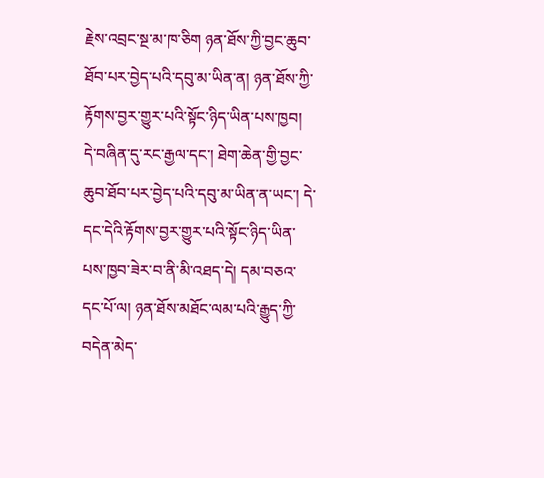རྗེས་འབྲང་སྔ་མ་ཁ་ཅིག ཉན་ཐོས་ཀྱི་བྱང་ཆུབ་ཐོབ་པར་བྱེད་པའི་དབུ་མ་ཡིན་ན། ཉན་ཐོས་ཀྱི་རྟོགས་བྱར་གྱུར་པའི་སྟོང་ཉིད་ཡིན་པས་ཁྱབ། དེ་བཞིན་དུ་རང་རྒྱལ་དང་། ཐེག་ཆེན་གྱི་བྱང་ཆུབ་ཐོབ་པར་བྱེད་པའི་དབུ་མ་ཡིན་ན་ཡང་། དེ་དང་དེའི་རྟོགས་བྱར་གྱུར་པའི་སྟོང་ཉིད་ཡིན་པས་ཁྱབ་ཟེར་བ་ནི་མི་འཐད་དེ། དམ་བཅའ་དང་པོ་ལ། ཉན་ཐོས་མཐོང་ལམ་པའི་རྒྱུད་ཀྱི་བདེན་མེད་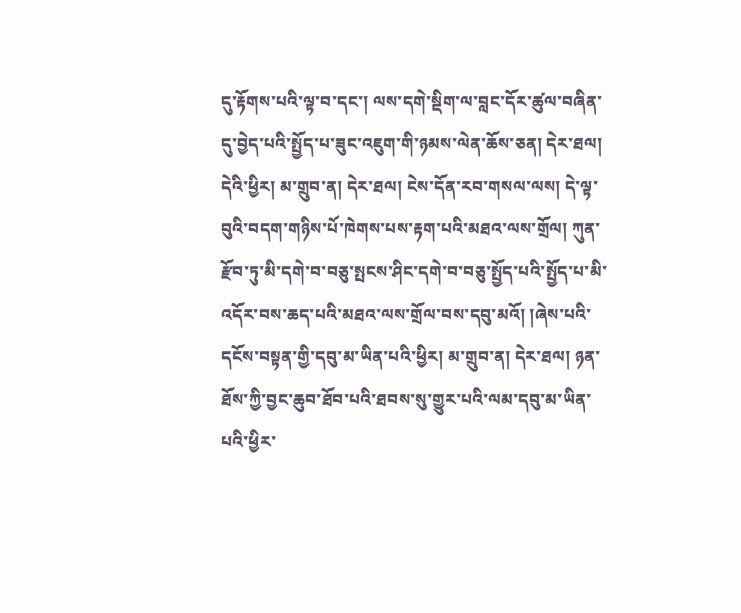དུ་རྟོགས་པའི་ལྟ་བ་དང་། ལས་དགེ་སྡིག་ལ་བླང་དོར་ཚུལ་བཞིན་དུ་བྱེད་པའི་སྤྱོད་པ་ཟུང་འཇུག་གི་ཉམས་ལེན་ཆོས་ཅན། དེར་ཐལ། དེའི་ཕྱིར། མ་གྲུབ་ན། དེར་ཐལ། ངེས་དོན་རབ་གསལ་ལས། དེ་ལྟ་བུའི་བདག་གཉིས་པོ་ཁེགས་པས་རྟག་པའི་མཐའ་ལས་གྲོལ། ཀུན་རྫོབ་ཏུ་མི་དགེ་བ་བཅུ་སྤངས་ཤིང་དགེ་བ་བཅུ་སྤྱོད་པའི་སྤྱོད་པ་མི་འདོར་བས་ཆད་པའི་མཐའ་ལས་གྲོལ་བས་དབུ་མའོ། །ཞེས་པའི་དངོས་བསྟན་གྱི་དབུ་མ་ཡིན་པའི་ཕྱིར། མ་གྲུབ་ན། དེར་ཐལ། ཉན་ཐོས་ཀྱི་བྱང་ཆུབ་ཐོབ་པའི་ཐབས་སུ་གྱུར་པའི་ལམ་དབུ་མ་ཡིན་པའི་ཕྱིར་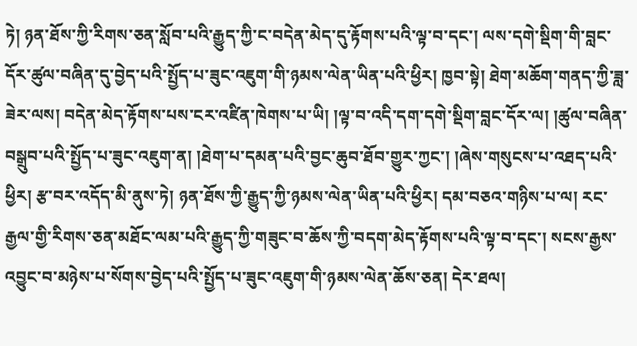ཏེ། ཉན་ཐོས་ཀྱི་རིགས་ཅན་སློབ་པའི་རྒྱུད་ཀྱི་ང་བདེན་མེད་དུ་རྟོགས་པའི་ལྟ་བ་དང་། ལས་དགེ་སྡིག་གི་བླང་དོར་ཚུལ་བཞིན་དུ་བྱེད་པའི་སྤྱོད་པ་ཟུང་འཇུག་གི་ཉམས་ལེན་ཡིན་པའི་ཕྱིར། ཁྱབ་སྟེ། ཐེག་མཆོག་གནད་ཀྱི་ཟླ་ཟེར་ལས། བདེན་མེད་རྟོགས་པས་ངར་འཛིན་ཁེགས་པ་ཡི། །ལྟ་བ་འདི་དག་དགེ་སྡིག་བླང་དོར་ལ། །ཚུལ་བཞིན་བསྒྲུབ་པའི་སྤྱོད་པ་ཟུང་འཇུག་ན། །ཐེག་པ་དམན་པའི་བྱང་ཆུབ་ཐོབ་གྱུར་ཀྱང་། །ཞེས་གསུངས་པ་འཐད་པའི་ཕྱིར། རྩ་བར་འདོད་མི་ནུས་ཏེ། ཉན་ཐོས་ཀྱི་རྒྱུད་ཀྱི་ཉམས་ལེན་ཡིན་པའི་ཕྱིར། དམ་བཅའ་གཉིས་པ་ལ། རང་རྒྱལ་གྱི་རིགས་ཅན་མཐོང་ལམ་པའི་རྒྱུད་ཀྱི་གཟུང་བ་ཆོས་ཀྱི་བདག་མེད་རྟོགས་པའི་ལྟ་བ་དང་། སངས་རྒྱས་འབྱུང་བ་མཉེས་པ་སོགས་བྱེད་པའི་སྤྱོད་པ་ཟུང་འཇུག་གི་ཉམས་ལེན་ཆོས་ཅན། དེར་ཐལ།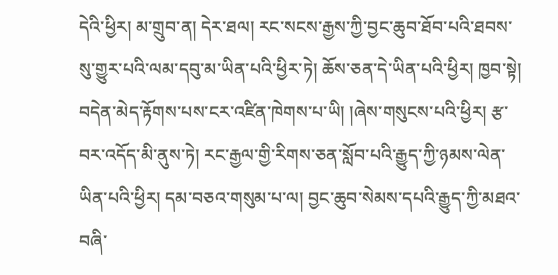དེའི་ཕྱིར། མ་གྲུབ་ན། དེར་ཐལ། རང་སངས་རྒྱས་ཀྱི་བྱང་ཆུབ་ཐོབ་པའི་ཐབས་སུ་གྱུར་པའི་ལམ་དབུ་མ་ཡིན་པའི་ཕྱིར་ཏེ། ཆོས་ཅན་དེ་ཡིན་པའི་ཕྱིར། ཁྱབ་སྟེ། བདེན་མེད་རྟོགས་པས་ངར་འཛིན་ཁེགས་པ་ཡི། །ཞེས་གསུངས་པའི་ཕྱིར། རྩ་བར་འདོད་མི་ནུས་ཏེ། རང་རྒྱལ་གྱི་རིགས་ཅན་སློབ་པའི་རྒྱུད་ཀྱི་ཉམས་ལེན་ཡིན་པའི་ཕྱིར། དམ་བཅའ་གསུམ་པ་ལ། བྱང་ཆུབ་སེམས་དཔའི་རྒྱུད་ཀྱི་མཐའ་བཞི་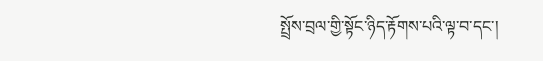སྤྲོས་བྲལ་གྱི་སྟོང་ཉིད་རྟོགས་པའི་ལྟ་བ་དང་།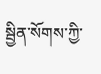སྦྱིན་སོགས་ཀྱི་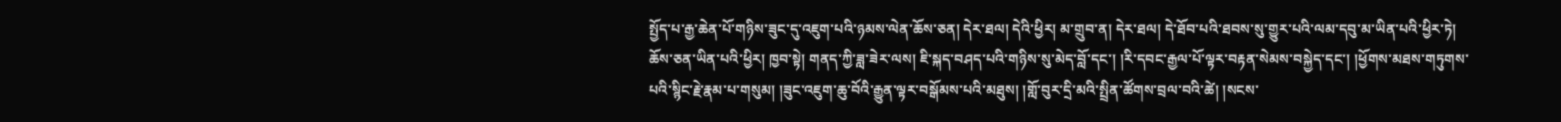སྤྱོད་པ་རྒྱ་ཆེན་པོ་གཉིས་ཟུང་དུ་འཇུག་པའི་ཉམས་ལེན་ཆོས་ཅན། དེར་ཐལ། དེའི་ཕྱིར། མ་གྲུབ་ན། དེར་ཐལ། དེ་ཐོབ་པའི་ཐབས་སུ་གྱུར་པའི་ལམ་དབུ་མ་ཡིན་པའི་ཕྱིར་ཏེ། ཆོས་ཅན་ཡིན་པའི་ཕྱིར། ཁྱབ་སྟེ། གནད་ཀྱི་ཟླ་ཟེར་ལས། ཇི་སྐད་བཤད་པའི་གཉིས་སུ་མེད་བློ་དང་། །རི་དབང་རྒྱལ་པོ་ལྟར་བརྟན་སེམས་བསྐྱེད་དང་། །ཕྱོགས་མཐས་གཏུགས་པའི་སྙིང་རྗེ་རྣམ་པ་གསུམ། །ཟུང་འཇུག་ཆུ་བོའི་རྒྱུན་ལྟར་བསྒོམས་པའི་མཐུས། །གློ་བུར་དྲི་མའི་སྤྲིན་ཚོགས་བྲལ་བའི་ཚེ། །སངས་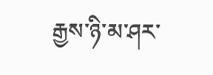རྒྱས་ཉི་མ་ཤར་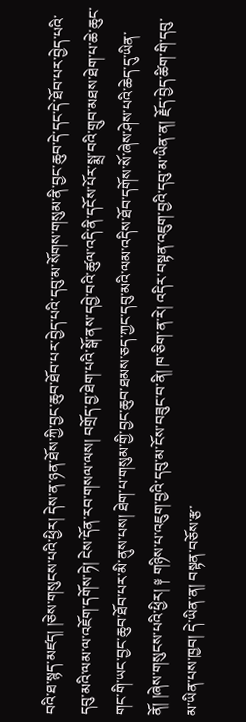བའི་ཐ་སྙད་མཛད། །ཅེས་གསུངས་པའི་ཕྱིར། དེས་ན་ཉན་ཐོས་ཀྱི་བྱང་ཆུབ་ཐོབ་པར་བྱེད་པའི་དབུ་མ་སོགས་གསུམ་ནི་བྱང་ཆུབ་དེ་དང་དེ་ཐོབ་པར་བྱེད་པའི་དབུ་མའི་ལམ་ལ་འཇོག་དགོས་ཏེ། ངེས་དོན་རབ་གསལ་ལས། བགྲོད་བྱ་ཐེག་པའི་སྒོ་ནས་དབྱེ་བའི་ཚུལ་འདི་ནི་དངོས་པོར་སྨྲ་བའི་གྲུབ་མཐས་ཐེག་པ་ཆེ་ཆུང་གང་གི་ཡང་བྱང་ཆུབ་ཐོབ་པར་མི་ནུས་པས། ཐེག་པ་གསུམ་གྱི་བྱང་ཆུབ་ཐམས་ཅད་ཀྱང་དབུ་མའི་ལམ་འདིས་ཐོབ་དགོས་སོ་ཞེས་ཤེས་པའི་ཆེད་དུ་ཡིན་ནོ། །ཞེས་གསུངས་པའི་ཕྱིར། ༈ གཉིས་པ་འཇུག་བྱའི་དབུ་མ་ངོས་བཟུང་བ་ནི། ཁ་ཅིག་ན་རེ། འདིར་བསྟན་འཇུག་བྱའི་དབུ་མ་ཡིན་ན། རྗོད་བྱེད་ཚིག་གི་དབུ་མ་ཡིན་པས་ཁྱབ། དེ་ཡིན་ན། བསྟན་བཅོས་རྩ་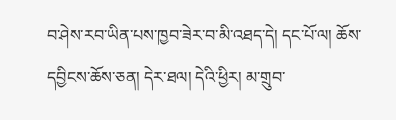བ་ཤེས་རབ་ཡིན་པས་ཁྱབ་ཟེར་བ་མི་འཐད་དེ། དང་པོ་ལ། ཆོས་དབྱིངས་ཆོས་ཅན། དེར་ཐལ། དེའི་ཕྱིར། མ་གྲུབ་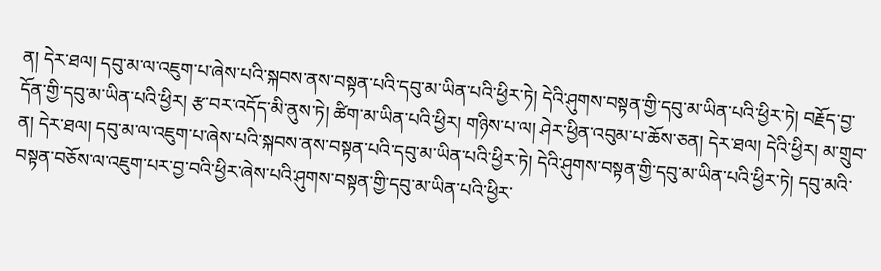ན། དེར་ཐལ། དབུ་མ་ལ་འཇུག་པ་ཞེས་པའི་སྐབས་ནས་བསྟན་པའི་དབུ་མ་ཡིན་པའི་ཕྱིར་ཏེ། དེའི་ཤུགས་བསྟན་གྱི་དབུ་མ་ཡིན་པའི་ཕྱིར་ཏེ། བརྗོད་བྱ་དོན་གྱི་དབུ་མ་ཡིན་པའི་ཕྱིར། རྩ་བར་འདོད་མི་ནུས་ཏེ། ཚིག་མ་ཡིན་པའི་ཕྱིར། གཉིས་པ་ལ། ཤེར་ཕྱིན་འབུམ་པ་ཆོས་ཅན། དེར་ཐལ། དེའི་ཕྱིར། མ་གྲུབ་ན། དེར་ཐལ། དབུ་མ་ལ་འཇུག་པ་ཞེས་པའི་སྐབས་ནས་བསྟན་པའི་དབུ་མ་ཡིན་པའི་ཕྱིར་ཏེ། དེའི་ཤུགས་བསྟན་གྱི་དབུ་མ་ཡིན་པའི་ཕྱིར་ཏེ། དབུ་མའི་བསྟན་བཅོས་ལ་འཇུག་པར་བྱ་བའི་ཕྱིར་ཞེས་པའི་ཤུགས་བསྟན་གྱི་དབུ་མ་ཡིན་པའི་ཕྱིར་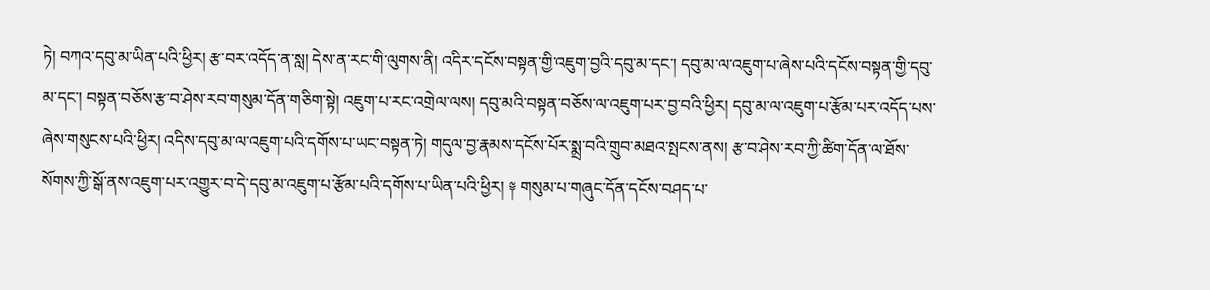ཏེ། བཀའ་དབུ་མ་ཡིན་པའི་ཕྱིར། རྩ་བར་འདོད་ན་སླ། དེས་ན་རང་གི་ལུགས་ནི། འདིར་དངོས་བསྟན་གྱི་འཇུག་བྱའི་དབུ་མ་དང་། དབུ་མ་ལ་འཇུག་པ་ཞེས་པའི་དངོས་བསྟན་གྱི་དབུ་མ་དང་། བསྟན་བཅོས་རྩ་བ་ཤེས་རབ་གསུམ་དོན་གཅིག་སྟེ། འཇུག་པ་རང་འགྲེལ་ལས། དབུ་མའི་བསྟན་བཅོས་ལ་འཇུག་པར་བྱ་བའི་ཕྱིར། དབུ་མ་ལ་འཇུག་པ་རྩོམ་པར་འདོད་པས་ཞེས་གསུངས་པའི་ཕྱིར། འདིས་དབུ་མ་ལ་འཇུག་པའི་དགོས་པ་ཡང་བསྟན་ཏེ། གདུལ་བྱ་རྣམས་དངོས་པོར་སྨྲ་བའི་གྲུབ་མཐའ་སྤངས་ནས། རྩ་བ་ཤེས་རབ་ཀྱི་ཚིག་དོན་ལ་ཐོས་སོགས་ཀྱི་སྒོ་ནས་འཇུག་པར་འགྱུར་བ་དེ་དབུ་མ་འཇུག་པ་རྩོམ་པའི་དགོས་པ་ཡིན་པའི་ཕྱིར། ༈ གསུམ་པ་གཞུང་དོན་དངོས་བཤད་པ་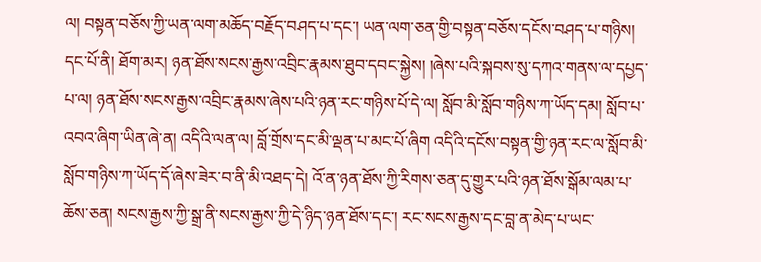ལ། བསྟན་བཅོས་ཀྱི་ཡན་ལག་མཆོད་བརྗོད་བཤད་པ་དང་། ཡན་ལག་ཅན་གྱི་བསྟན་བཅོས་དངོས་བཤད་པ་གཉིས། དང་པོ་ནི། ཐོག་མར། ཉན་ཐོས་སངས་རྒྱས་འབྲིང་རྣམས་ཐུབ་དབང་སྐྱེས། །ཞེས་པའི་སྐབས་སུ་དཀའ་གནས་ལ་དཔྱད་པ་ལ། ཉན་ཐོས་སངས་རྒྱས་འབྲིང་རྣམས་ཞེས་པའི་ཉན་རང་གཉིས་པོ་དེ་ལ། སློབ་མི་སློབ་གཉིས་ཀ་ཡོད་དམ། སློབ་པ་འབའ་ཞིག་ཡིན་ཞེ་ན། འདིའི་ལན་ལ། བློ་གྲོས་དང་མི་ལྡན་པ་མང་པོ་ཞིག འདིའི་དངོས་བསྟན་གྱི་ཉན་རང་ལ་སློབ་མི་སློབ་གཉིས་ཀ་ཡོད་དོ་ཞེས་ཟེར་བ་ནི་མི་འཐད་དེ། འོ་ན་ཉན་ཐོས་ཀྱི་རིགས་ཅན་དུ་གྱུར་པའི་ཉན་ཐོས་སྒོམ་ལམ་པ་ཆོས་ཅན། སངས་རྒྱས་ཀྱི་སྒྲ་ནི་སངས་རྒྱས་ཀྱི་དེ་ཉིད་ཉན་ཐོས་དང་། རང་སངས་རྒྱས་དང་བླ་ན་མེད་པ་ཡང་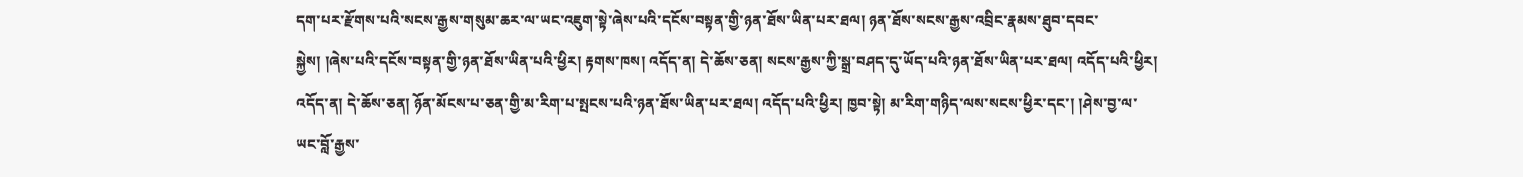དག་པར་རྫོགས་པའི་སངས་རྒྱས་གསུམ་ཆར་ལ་ཡང་འཇུག་སྟེ་ཞེས་པའི་དངོས་བསྟན་གྱི་ཉན་ཐོས་ཡིན་པར་ཐལ། ཉན་ཐོས་སངས་རྒྱས་འབྲིང་རྣམས་ཐུབ་དབང་སྐྱེས། །ཞེས་པའི་དངོས་བསྟན་གྱི་ཉན་ཐོས་ཡིན་པའི་ཕྱིར། རྟགས་ཁས། འདོད་ན། དེ་ཆོས་ཅན། སངས་རྒྱས་ཀྱི་སྒྲ་བཤད་དུ་ཡོད་པའི་ཉན་ཐོས་ཡིན་པར་ཐལ། འདོད་པའི་ཕྱིར། འདོད་ན། དེ་ཆོས་ཅན། ཉོན་མོངས་པ་ཅན་གྱི་མ་རིག་པ་སྤངས་པའི་ཉན་ཐོས་ཡིན་པར་ཐལ། འདོད་པའི་ཕྱིར། ཁྱབ་སྟེ། མ་རིག་གཉིད་ལས་སངས་ཕྱིར་དང་། །ཤེས་བྱ་ལ་ཡང་བློ་རྒྱས་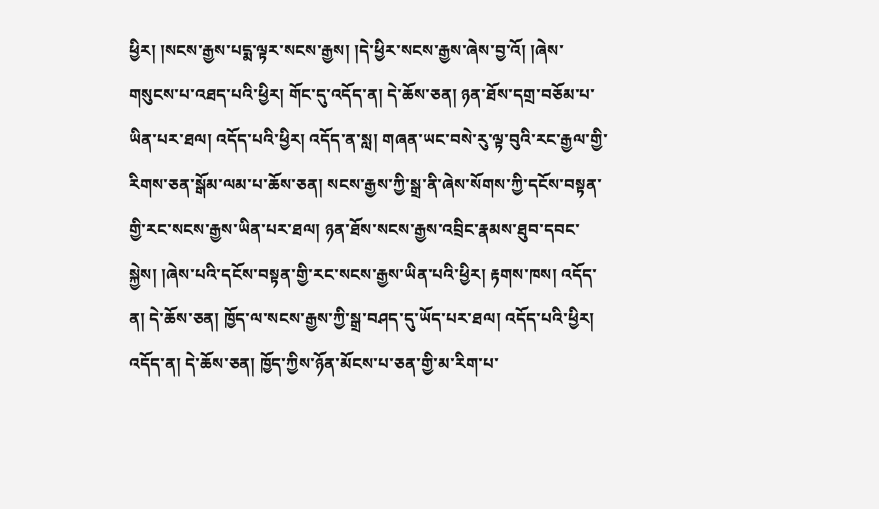ཕྱིར། །སངས་རྒྱས་པདྨ་ལྟར་སངས་རྒྱས། །དེ་ཕྱིར་སངས་རྒྱས་ཞེས་བྱ་འོ། །ཞེས་གསུངས་པ་འཐད་པའི་ཕྱིར། གོང་དུ་འདོད་ན། དེ་ཆོས་ཅན། ཉན་ཐོས་དགྲ་བཅོམ་པ་ཡིན་པར་ཐལ། འདོད་པའི་ཕྱིར། འདོད་ན་སླ། གཞན་ཡང་བསེ་རུ་ལྟ་བུའི་རང་རྒྱལ་གྱི་རིགས་ཅན་སྒོམ་ལམ་པ་ཆོས་ཅན། སངས་རྒྱས་ཀྱི་སྒྲ་ནི་ཞེས་སོགས་ཀྱི་དངོས་བསྟན་གྱི་རང་སངས་རྒྱས་ཡིན་པར་ཐལ། ཉན་ཐོས་སངས་རྒྱས་འབྲིང་རྣམས་ཐུབ་དབང་སྐྱེས། །ཞེས་པའི་དངོས་བསྟན་གྱི་རང་སངས་རྒྱས་ཡིན་པའི་ཕྱིར། རྟགས་ཁས། འདོད་ན། དེ་ཆོས་ཅན། ཁྱོད་ལ་སངས་རྒྱས་ཀྱི་སྒྲ་བཤད་དུ་ཡོད་པར་ཐལ། འདོད་པའི་ཕྱིར། འདོད་ན། དེ་ཆོས་ཅན། ཁྱོད་ཀྱིས་ཉོན་མོངས་པ་ཅན་གྱི་མ་རིག་པ་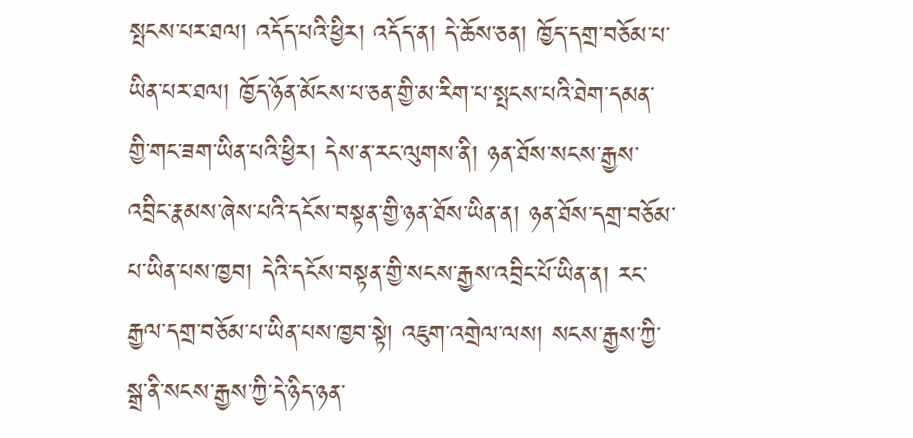སྤངས་པར་ཐལ། འདོད་པའི་ཕྱིར། འདོད་ན། དེ་ཆོས་ཅན། ཁྱོད་དགྲ་བཅོམ་པ་ཡིན་པར་ཐལ། ཁྱོད་ཉོན་མོངས་པ་ཅན་གྱི་མ་རིག་པ་སྤངས་པའི་ཐེག་དམན་གྱི་གང་ཟག་ཡིན་པའི་ཕྱིར། དེས་ན་རང་ལུགས་ནི། ཉན་ཐོས་སངས་རྒྱས་འབྲིང་རྣམས་ཞེས་པའི་དངོས་བསྟན་གྱི་ཉན་ཐོས་ཡིན་ན། ཉན་ཐོས་དགྲ་བཅོམ་པ་ཡིན་པས་ཁྱབ། དེའི་དངོས་བསྟན་གྱི་སངས་རྒྱས་འབྲིང་པོ་ཡིན་ན། རང་རྒྱལ་དགྲ་བཅོམ་པ་ཡིན་པས་ཁྱབ་སྟེ། འཇུག་འགྲེལ་ལས། སངས་རྒྱས་ཀྱི་སྒྲ་ནི་སངས་རྒྱས་ཀྱི་དེ་ཉིད་ཉན་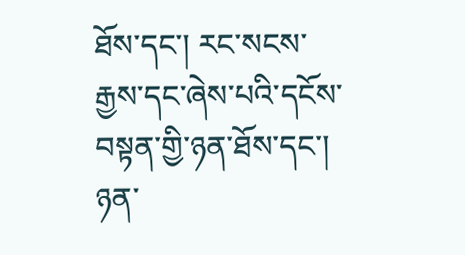ཐོས་དང་། རང་སངས་རྒྱས་དང་ཞེས་པའི་དངོས་བསྟན་གྱི་ཉན་ཐོས་དང་། ཉན་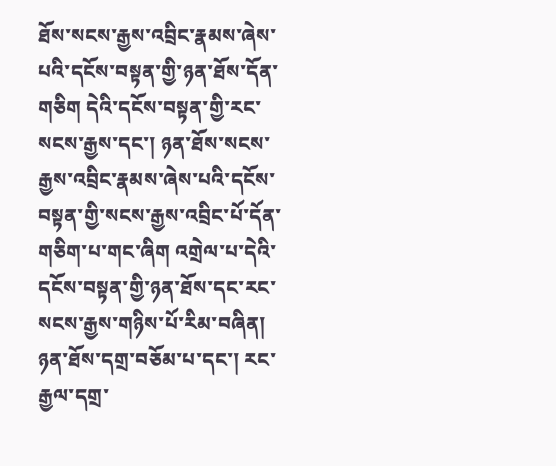ཐོས་སངས་རྒྱས་འབྲིང་རྣམས་ཞེས་པའི་དངོས་བསྟན་གྱི་ཉན་ཐོས་དོན་གཅིག དེའི་དངོས་བསྟན་གྱི་རང་སངས་རྒྱས་དང་། ཉན་ཐོས་སངས་རྒྱས་འབྲིང་རྣམས་ཞེས་པའི་དངོས་བསྟན་གྱི་སངས་རྒྱས་འབྲིང་པོ་དོན་གཅིག་པ་གང་ཞིག འགྲེལ་པ་དེའི་དངོས་བསྟན་གྱི་ཉན་ཐོས་དང་རང་སངས་རྒྱས་གཉིས་པོ་རིམ་བཞིན། ཉན་ཐོས་དགྲ་བཅོམ་པ་དང་། རང་རྒྱལ་དགྲ་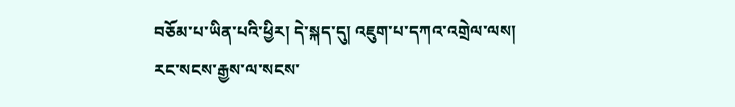བཅོམ་པ་ཡིན་པའི་ཕྱིར། དེ་སྐད་དུ། འཇུག་པ་དཀའ་འགྲེལ་ལས། རང་སངས་རྒྱས་ལ་སངས་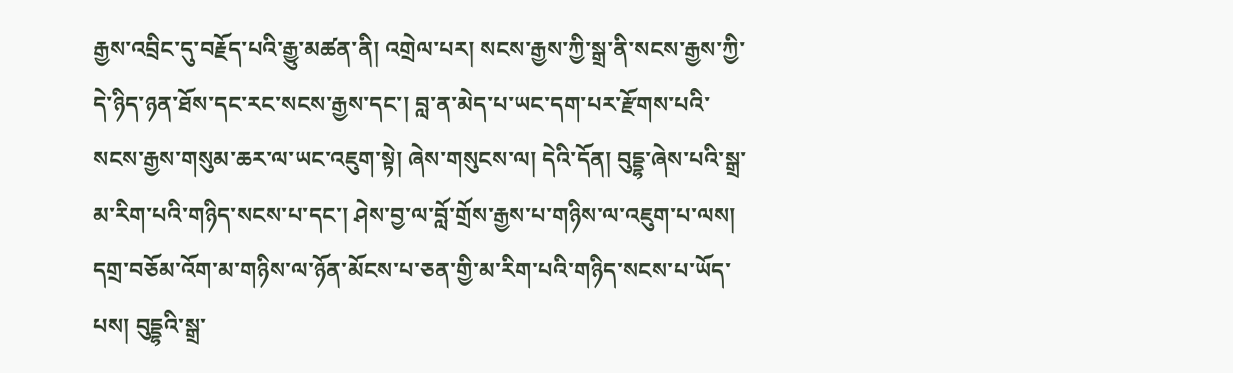རྒྱས་འབྲིང་དུ་བརྗོད་པའི་རྒྱུ་མཚན་ནི། འགྲེལ་པར། སངས་རྒྱས་ཀྱི་སྒྲ་ནི་སངས་རྒྱས་ཀྱི་དེ་ཉིད་ཉན་ཐོས་དང་རང་སངས་རྒྱས་དང་། བླ་ན་མེད་པ་ཡང་དག་པར་རྫོགས་པའི་སངས་རྒྱས་གསུམ་ཆར་ལ་ཡང་འཇུག་སྟེ། ཞེས་གསུངས་ལ། དེའི་དོན། བུདྡྷ་ཞེས་པའི་སྒྲ་མ་རིག་པའི་གཉིད་སངས་པ་དང་། ཤེས་བྱ་ལ་བློ་གྲོས་རྒྱས་པ་གཉིས་ལ་འཇུག་པ་ལས། དགྲ་བཅོམ་འོག་མ་གཉིས་ལ་ཉོན་མོངས་པ་ཅན་གྱི་མ་རིག་པའི་གཉིད་སངས་པ་ཡོད་པས། བུདྡྷའི་སྒྲ་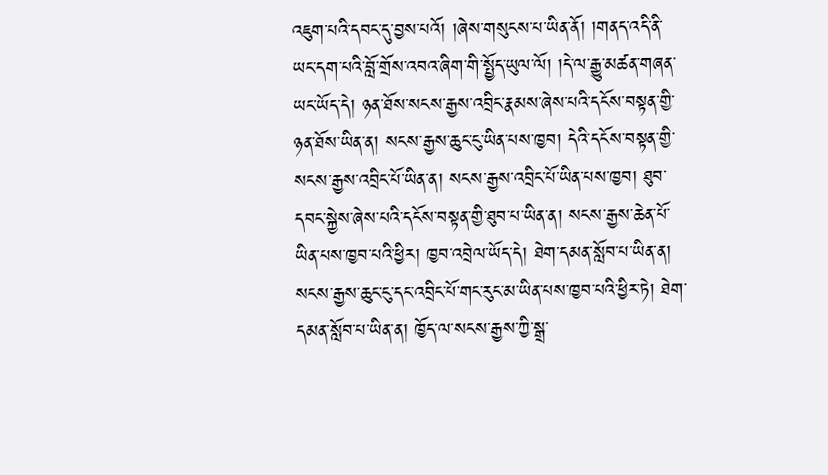འཇུག་པའི་དབང་དུ་བྱས་པའོ། །ཞེས་གསུངས་པ་ཡིན་ནོ། །གནད་འདི་ནི་ཡང་དག་པའི་བློ་གྲོས་འབའ་ཞིག་གི་སྤྱོད་ཡུལ་ལོ། །དེ་ལ་རྒྱུ་མཚན་གཞན་ཡང་ཡོད་དེ། ཉན་ཐོས་སངས་རྒྱས་འབྲིང་རྣམས་ཞེས་པའི་དངོས་བསྟན་གྱི་ཉན་ཐོས་ཡིན་ན། སངས་རྒྱས་ཆུང་ངུ་ཡིན་པས་ཁྱབ། དེའི་དངོས་བསྟན་གྱི་སངས་རྒྱས་འབྲིང་པོ་ཡིན་ན། སངས་རྒྱས་འབྲིང་པོ་ཡིན་པས་ཁྱབ། ཐུབ་དབང་སྐྱེས་ཞེས་པའི་དངོས་བསྟན་གྱི་ཐུབ་པ་ཡིན་ན། སངས་རྒྱས་ཆེན་པོ་ཡིན་པས་ཁྱབ་པའི་ཕྱིར། ཁྱབ་འབྲེལ་ཡོད་དེ། ཐེག་དམན་སློབ་པ་ཡིན་ན། སངས་རྒྱས་ཆུང་ངུ་དང་འབྲིང་པོ་གང་རུང་མ་ཡིན་པས་ཁྱབ་པའི་ཕྱིར་ཏེ། ཐེག་དམན་སློབ་པ་ཡིན་ན། ཁྱོད་ལ་སངས་རྒྱས་ཀྱི་སྒྲ་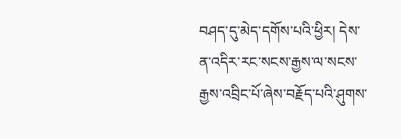བཤད་དུ་མེད་དགོས་པའི་ཕྱིར། དེས་ན་འདིར་རང་སངས་རྒྱས་ལ་སངས་རྒྱས་འབྲིང་པོ་ཞེས་བརྗོད་པའི་ཤུགས་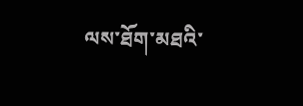ལས་ཐོག་མཐའི་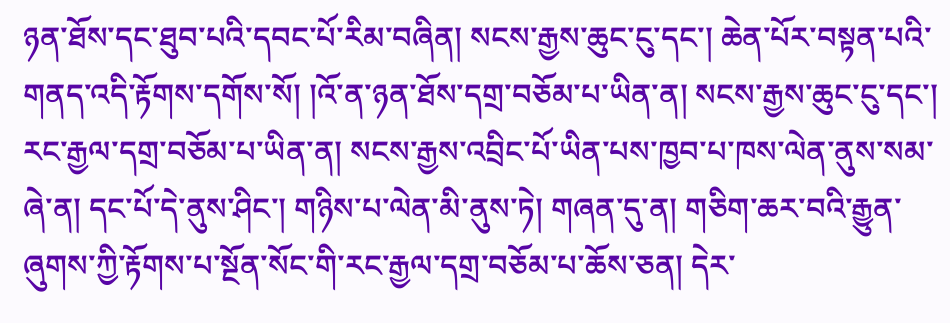ཉན་ཐོས་དང་ཐུབ་པའི་དབང་པོ་རིམ་བཞིན། སངས་རྒྱས་ཆུང་ངུ་དང་། ཆེན་པོར་བསྟན་པའི་གནད་འདི་རྟོགས་དགོས་སོ། །འོ་ན་ཉན་ཐོས་དགྲ་བཅོམ་པ་ཡིན་ན། སངས་རྒྱས་ཆུང་ངུ་དང་། རང་རྒྱལ་དགྲ་བཅོམ་པ་ཡིན་ན། སངས་རྒྱས་འབྲིང་པོ་ཡིན་པས་ཁྱབ་པ་ཁས་ལེན་ནུས་སམ་ཞེ་ན། དང་པོ་དེ་ནུས་ཤིང་། གཉིས་པ་ལེན་མི་ནུས་ཏེ། གཞན་དུ་ན། གཅིག་ཆར་བའི་རྒྱུན་ཞུགས་ཀྱི་རྟོགས་པ་སྔོན་སོང་གི་རང་རྒྱལ་དགྲ་བཅོམ་པ་ཆོས་ཅན། དེར་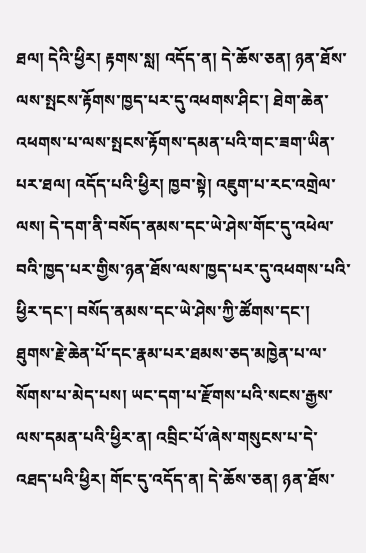ཐལ། དེའི་ཕྱིར། རྟགས་སླ། འདོད་ན། དེ་ཆོས་ཅན། ཉན་ཐོས་ལས་སྤངས་རྟོགས་ཁྱད་པར་དུ་འཕགས་ཤིང་། ཐེག་ཆེན་འཕགས་པ་ལས་སྤངས་རྟོགས་དམན་པའི་གང་ཟག་ཡིན་པར་ཐལ། འདོད་པའི་ཕྱིར། ཁྱབ་སྟེ། འཇུག་པ་རང་འགྲེལ་ལས། དེ་དག་ནི་བསོད་ནམས་དང་ཡེ་ཤེས་གོང་དུ་འཕེལ་བའི་ཁྱད་པར་གྱིས་ཉན་ཐོས་ལས་ཁྱད་པར་དུ་འཕགས་པའི་ཕྱིར་དང་། བསོད་ནམས་དང་ཡེ་ཤེས་ཀྱི་ཚོགས་དང་། ཐུགས་རྗེ་ཆེན་པོ་དང་རྣམ་པར་ཐམས་ཅད་མཁྱེན་པ་ལ་སོགས་པ་མེད་པས། ཡང་དག་པ་རྫོགས་པའི་སངས་རྒྱས་ལས་དམན་པའི་ཕྱིར་ན། འབྲིང་པོ་ཞེས་གསུངས་པ་དེ་འཐད་པའི་ཕྱིར། གོང་དུ་འདོད་ན། དེ་ཆོས་ཅན། ཉན་ཐོས་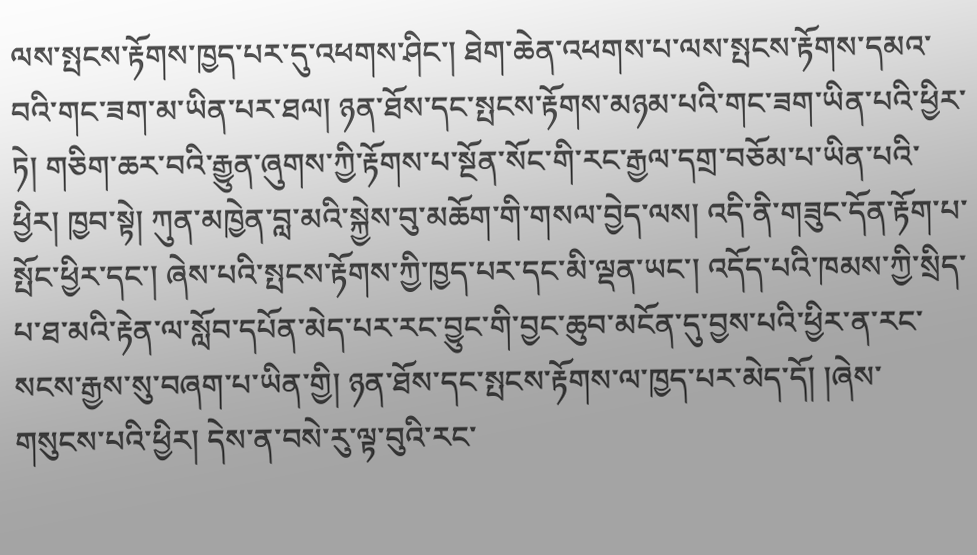ལས་སྤངས་རྟོགས་ཁྱད་པར་དུ་འཕགས་ཤིང་། ཐེག་ཆེན་འཕགས་པ་ལས་སྤངས་རྟོགས་དམའ་བའི་གང་ཟག་མ་ཡིན་པར་ཐལ། ཉན་ཐོས་དང་སྤངས་རྟོགས་མཉམ་པའི་གང་ཟག་ཡིན་པའི་ཕྱིར་ཏེ། གཅིག་ཆར་བའི་རྒྱུན་ཞུགས་ཀྱི་རྟོགས་པ་སྔོན་སོང་གི་རང་རྒྱལ་དགྲ་བཅོམ་པ་ཡིན་པའི་ཕྱིར། ཁྱབ་སྟེ། ཀུན་མཁྱེན་བླ་མའི་སྐྱེས་བུ་མཆོག་གི་གསལ་བྱེད་ལས། འདི་ནི་གཟུང་དོན་རྟོག་པ་སྤོང་ཕྱིར་དང་། ཞེས་པའི་སྤངས་རྟོགས་ཀྱི་ཁྱད་པར་དང་མི་ལྡན་ཡང་། འདོད་པའི་ཁམས་ཀྱི་སྲིད་པ་ཐ་མའི་རྟེན་ལ་སློབ་དཔོན་མེད་པར་རང་བྱུང་གི་བྱང་ཆུབ་མངོན་དུ་བྱས་པའི་ཕྱིར་ན་རང་སངས་རྒྱས་སུ་བཞག་པ་ཡིན་གྱི། ཉན་ཐོས་དང་སྤངས་རྟོགས་ལ་ཁྱད་པར་མེད་དོ། །ཞེས་གསུངས་པའི་ཕྱིར། དེས་ན་བསེ་རུ་ལྟ་བུའི་རང་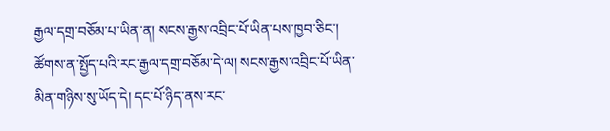རྒྱལ་དགྲ་བཅོམ་པ་ཡིན་ན། སངས་རྒྱས་འབྲིང་པོ་ཡིན་པས་ཁྱབ་ཅིང་། ཚོགས་ན་སྤྱོད་པའི་རང་རྒྱལ་དགྲ་བཅོམ་དེ་ལ། སངས་རྒྱས་འབྲིང་པོ་ཡིན་མིན་གཉིས་སུ་ཡོད་དེ། དང་པོ་ཉིད་ནས་རང་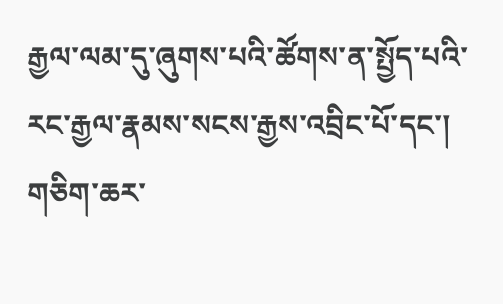རྒྱལ་ལམ་དུ་ཞུགས་པའི་ཚོགས་ན་སྤྱོད་པའི་རང་རྒྱལ་རྣམས་སངས་རྒྱས་འབྲིང་པོ་དང་། གཅིག་ཆར་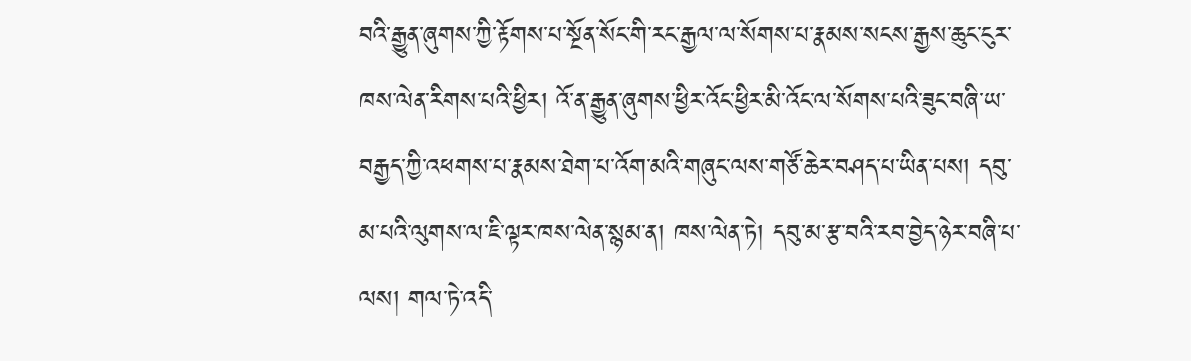བའི་རྒྱུན་ཞུགས་ཀྱི་རྟོགས་པ་སྔོན་སོང་གི་རང་རྒྱལ་ལ་སོགས་པ་རྣམས་སངས་རྒྱས་ཆུང་ངུར་ཁས་ལེན་རིགས་པའི་ཕྱིར། འོ་ན་རྒྱུན་ཞུགས་ཕྱིར་འོང་ཕྱིར་མི་འོང་ལ་སོགས་པའི་ཟུང་བཞི་ཡ་བརྒྱད་ཀྱི་འཕགས་པ་རྣམས་ཐེག་པ་འོག་མའི་གཞུང་ལས་གཙོ་ཆེར་བཤད་པ་ཡིན་པས། དབུ་མ་པའི་ལུགས་ལ་ཇི་ལྟར་ཁས་ལེན་སྙམ་ན། ཁས་ལེན་ཏེ། དབུ་མ་རྩ་བའི་རབ་བྱེད་ཉེར་བཞི་པ་ལས། གལ་ཏེ་འདི་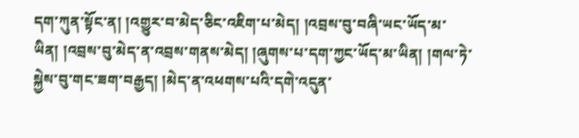དག་ཀུན་སྟོང་ན། །འགྱུར་བ་མེད་ཅིང་འཇིག་པ་མེད། །འབྲས་བུ་བཞི་ཡང་ཡོད་མ་ཡིན། །འབྲས་བུ་མེད་ན་འབྲས་གནས་མེད། །ཞུགས་པ་དག་ཀྱང་ཡོད་མ་ཡིན། །གལ་ཏེ་སྐྱེས་བུ་གང་ཟག་བརྒྱད། །མེད་ན་འཕགས་པའི་དགེ་འདུན་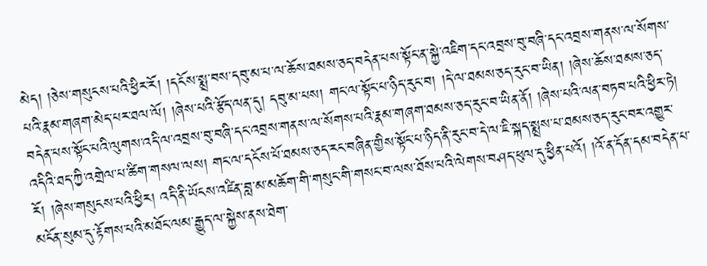མེད། །ཅེས་གསུངས་པའི་ཕྱིར་རོ། །དངོས་སྨྲ་བས་དབུ་མ་པ་ལ་ཆོས་ཐམས་ཅད་བདེན་པས་སྟོང་ན་སྐྱེ་འཇིག་དང་འབྲས་བུ་བཞི་དང་འབྲས་གནས་ལ་སོགས་པའི་རྣམ་གཞག་མེད་པར་ཐལ་ལོ། །ཞེས་པའི་རྩོད་ལན་དུ། དབུ་མ་པས། གང་ལ་སྟོང་པ་ཉིད་རུང་བ། །དེ་ལ་ཐམས་ཅད་རུང་བ་ཡིན། །ཞེས་ཆོས་ཐམས་ཅད་བདེན་པས་སྟོང་པའི་ལུགས་འདི་ལ་འབྲས་བུ་བཞི་དང་འབྲས་གནས་ལ་སོགས་པའི་རྣམ་གཞག་ཐམས་ཅད་རུང་བ་ཡིན་ནོ། །ཞེས་པའི་ལན་བཏབ་པའི་ཕྱིར་ཏེ། འདིའི་ཐད་ཀྱི་འགྲེལ་པ་ཚིག་གསལ་ལས། གང་ལ་དངོས་པོ་ཐམས་ཅད་རང་བཞིན་གྱིས་སྟོང་པ་ཉིད་ནི་རུང་བ་དེ་ལ་ཇི་སྐད་སྨྲས་པ་ཐམས་ཅད་རུང་བར་འགྱུར་རོ། །ཞེས་གསུངས་པའི་ཕྱིར། འདི་ནི་ཡོངས་འཛིན་བླ་མ་མཆོག་གི་གསུང་གི་གསང་བ་ལས་ཐོས་པའི་ལེགས་བཤད་ཕུལ་དུ་ཕྱིན་པའོ། །འོ་ན་དོན་དམ་བདེན་པ་མངོན་སུམ་དུ་རྟོགས་པའི་མཐོང་ལམ་རྒྱུད་ལ་སྐྱེས་ནས་ཐེག་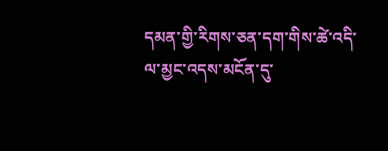དམན་གྱི་རིགས་ཅན་དག་གིས་ཚེ་འདི་ལ་མྱང་འདས་མངོན་དུ་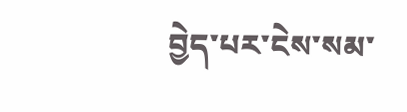བྱེད་པར་ངེས་སམ་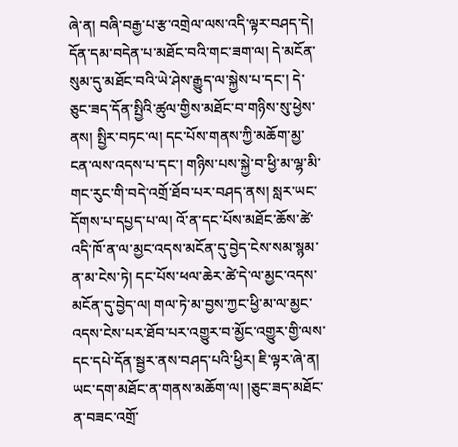ཞེ་ན། བཞི་བརྒྱ་པ་རྩ་འགྲེལ་ལས་འདི་ལྟར་བཤད་དེ། དོན་དམ་བདེན་པ་མཐོང་བའི་གང་ཟག་ལ། དེ་མངོན་སུམ་དུ་མཐོང་བའི་ཡེ་ཤེས་རྒྱུད་ལ་སྐྱེས་པ་དང་། དེ་ཅུང་ཟད་དོན་སྤྱིའི་ཚུལ་གྱིས་མཐོང་བ་གཉིས་སུ་ཕྱེས་ནས། སྤྱིར་བཏང་ལ། དང་པོས་གནས་ཀྱི་མཆོག་མྱ་ངན་ལས་འདས་པ་དང་། གཉིས་པས་སྐྱེ་བ་ཕྱི་མ་ལྷ་མི་གང་རུང་གི་བདེ་འགྲོ་ཐོབ་པར་བཤད་ནས། སླར་ཡང་དོགས་པ་དཔྱད་པ་ལ། འོ་ན་དང་པོས་མཐོང་ཆོས་ཚེ་འདི་ཁོ་ན་ལ་མྱང་འདས་མངོན་དུ་བྱེད་ངེས་སམ་སྙམ་ན་མ་ངེས་ཏེ། དང་པོས་ཕལ་ཆེར་ཚེ་དེ་ལ་མྱང་འདས་མངོན་དུ་བྱེད་ལ། གལ་ཏེ་མ་བྱས་ཀྱང་ཕྱི་མ་ལ་མྱང་འདས་ངེས་པར་ཐོབ་པར་འགྱུར་བ་མྱོང་འགྱུར་གྱི་ལས་དང་དཔེ་དོན་སྦྱར་ནས་བཤད་པའི་ཕྱིར། ཇི་ལྟར་ཞེ་ན། ཡང་དག་མཐོང་ན་གནས་མཆོག་ལ། །ཅུང་ཟད་མཐོང་ན་བཟང་འགྲོ་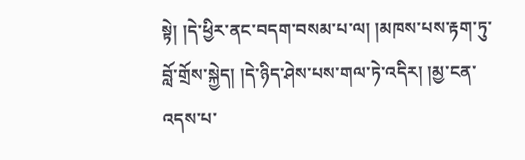སྟེ། །དེ་ཕྱིར་ནང་བདག་བསམ་པ་ལ། །མཁས་པས་རྟག་ཏུ་བློ་གྲོས་སྐྱེད། །དེ་ཉིད་ཤེས་པས་གལ་ཏེ་འདིར། །མྱ་ངན་འདས་པ་